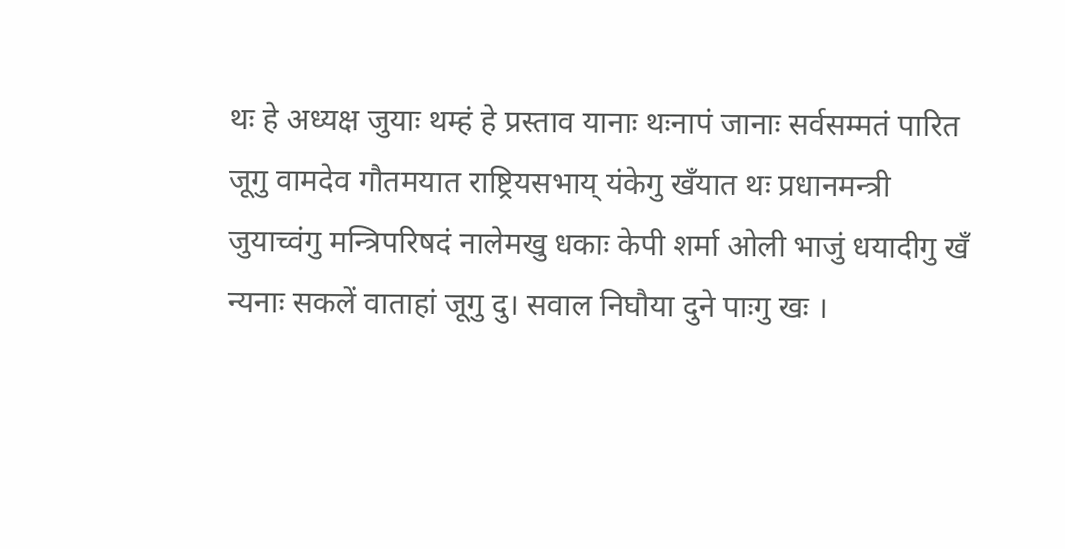थः हे अध्यक्ष जुयाः थम्हं हे प्रस्ताव यानाः थःनापं जानाः सर्वसम्मतं पारित जूगु वामदेव गौतमयात राष्ट्रियसभाय् यंकेगु खँयात थः प्रधानमन्त्री जुयाच्वंगु मन्त्रिपरिषदं नालेमखु धकाः केपी शर्मा ओली भाजुं धयादीगु खँ न्यनाः सकलें वाताहां जूगु दु। सवाल निघौया दुने पाःगु खः ।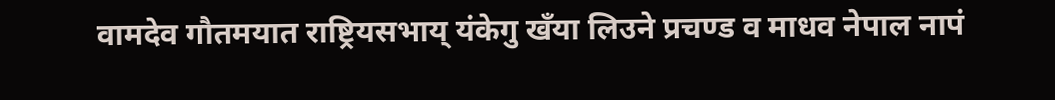वामदेव गौतमयात राष्ट्रियसभाय् यंकेगु खँया लिउने प्रचण्ड व माधव नेपाल नापं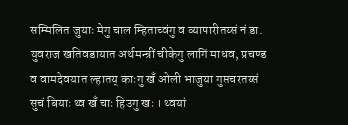सम्मिलित जुयाः मेगु चाल म्हिताच्वंगु व व्यापारीतय्सं नं डा. युवराज खतिवडायात अर्थमन्त्रीं चीकेगु लागिं माधव, प्रचण्ड व वामदेवयात ल्हातय् काःगु खँ ओली भाजुया गुप्तचरतय्सं सुचं बियाः थ्व खँ चाः हिउगु खः । थ्वयां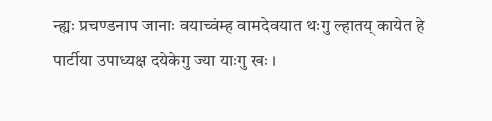न्ह्यः प्रचण्डनाप जानाः वयाच्वंम्ह वामदेवयात थःगु ल्हातय् कायेत हे पार्टीया उपाध्यक्ष दयेकेगु ज्या याःगु खः ।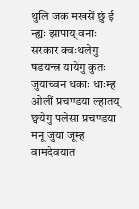थुलि जक मखसें छुं ई न्ह्यः झापाय् वनाः सरकार क्वःथलेगु षडयन्त्र यायेगु कुतः जुयाच्वन धकाः धाःम्ह ओलीं प्रचण्डया ल्हातय् छ्वयेगु पलेसा प्रचण्डया मनू जुया जूम्ह वामदेवयात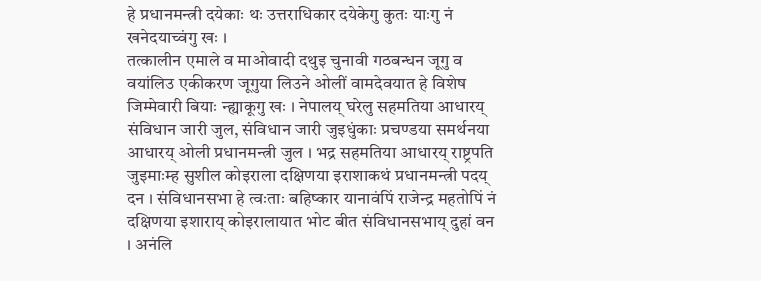हे प्रधानमन्त्री दयेकाः थः उत्तराधिकार दयेकेगु कुतः याःगु नं खनेदयाच्वंगु खः ।
तत्कालीन एमाले व माओवादी दथुइ चुनावी गठबन्धन जूगु व वयांलिउ एकीकरण जूगुया लिउने ओलीं वामदेवयात हे विशेष जिम्मेवारी बियाः न्ह्याकूगु खः । नेपालय् घरेलु सहमतिया आधारय् संविधान जारी जुल, संविधान जारी जुइधुंकाः प्रचण्डया समर्थनया आधारय् ओली प्रधानमन्त्री जुल । भद्र सहमतिया आधारय् राष्ट्रपति जुइमाःम्ह सुशील कोइराला दक्षिणया इराशाकथं प्रधानमन्त्री पदय् दन । संविधानसभा हे त्वःताः बहिष्कार यानावंपिं राजेन्द्र महतोपिं नं दक्षिणया इशाराय् कोइरालायात भोट बीत संविधानसभाय् दुहां वन । अनंलि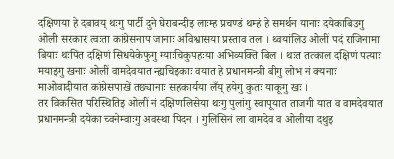दक्षिणया हे दबावय् थःगु पार्टी दुने घेराबन्दीइ लाःम्ह प्रचण्डं थम्हं हे समर्थन यानाः दयेकाबिउगु ओली सरकार त्वःता कांग्रेसनाप जानाः अविश्वासया प्रस्ताव तल । थ्वयांलिउ ओलीं पदं राजिनामा बियाः थःपिंत दक्षिणं सिधयेकेफुगु ग्याःचिकुपहःया अभिव्यक्ति बिल । थःत तत्काल दक्षिणं पत्याः मयाइगु खनाः ओलीं वामदेवयात न्ह्यचिइकाः वयात हे प्रधानमन्त्री बीगु लोभ नं क्यनाः माओवादीयात कांग्रेसपाखें तछ्यानाः सहकार्यया लँय् हयेगु कुतः याकूगु खः ।
तर विकसित परिस्थितिइ ओलीं नं दक्षिणलिसेया थःगु पुलांगु स्वापूयात ताजगी यात व वामदेवयात प्रधानमन्त्री दयेका च्वनेम्वाःगु अवस्था पिदन । गुलिसिनं ला वामदेव व ओलीया दथुइ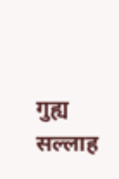गुह्य सल्लाह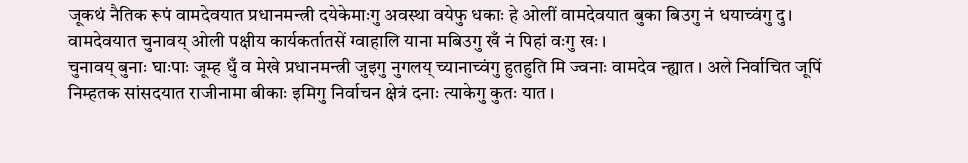जूकथं नैतिक रूपं वामदेवयात प्रधानमन्त्री दयेकेमाःगु अवस्था वयेफु धकाः हे ओलीं वामदेवयात बुका बिउगु नं धयाच्वंगु दु। वामदेवयात चुनावय् ओली पक्षीय कार्यकर्तातसें ग्वाहालि याना मबिउगु खँ नं पिहां वःगु खः ।
चुनावय् बुनाः घाःपाः जूम्ह धुँ व मेखे प्रधानमन्त्री जुइगु नुगलय् च्यानाच्वंगु हुतहुति मि ज्वनाः वामदेव न्ह्यात । अले निर्वाचित जूपिं निम्हतक सांसदयात राजीनामा बीकाः इमिगु निर्वाचन क्षेत्रं दनाः त्याकेगु कुतः यात ।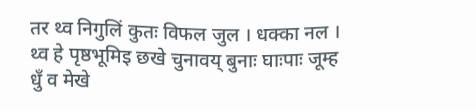तर थ्व निगुलिं कुतः विफल जुल । धक्का नल ।
थ्व हे पृष्ठभूमिइ छखे चुनावय् बुनाः घाःपाः जूम्ह धुँ व मेखे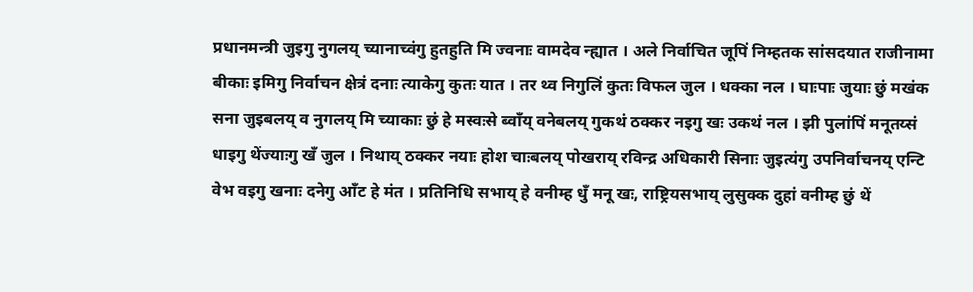प्रधानमन्त्री जुइगु नुगलय् च्यानाच्वंगु हुतहुति मि ज्वनाः वामदेव न्ह्यात । अले निर्वाचित जूपिं निम्हतक सांसदयात राजीनामा बीकाः इमिगु निर्वाचन क्षेत्रं दनाः त्याकेगु कुतः यात । तर थ्व निगुलिं कुतः विफल जुल । धक्का नल । घाःपाः जुयाः छुं मखंक सना जुइबलय् व नुगलय् मि च्याकाः छुं हे मस्वःसे ब्वाँय् वनेबलय् गुकथं ठक्कर नइगु खः उकथं नल । झी पुलांपिं मनूतय्सं धाइगु थेंज्याःगु खँ जुल । निथाय् ठक्कर नयाः होश चाःबलय् पोखराय् रविन्द्र अधिकारी सिनाः जुइत्यंगु उपनिर्वाचनय् एन्टि वेभ वइगु खनाः दनेगु आँट हे मंत । प्रतिनिधि सभाय् हे वनीम्ह धुँ मनू खः, राष्ट्रियसभाय् लुसुक्क दुहां वनीम्ह छुं थें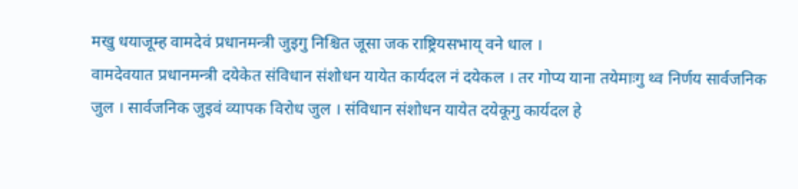मखु धयाजूम्ह वामदेवं प्रधानमन्त्री जुइगु निश्चित जूसा जक राष्ट्रियसभाय् वने धाल ।
वामदेवयात प्रधानमन्त्री दयेकेत संविधान संशोधन यायेत कार्यदल नं दयेकल । तर गोप्य याना तयेमाःगु थ्व निर्णय सार्वजनिक जुल । सार्वजनिक जुइवं व्यापक विरोध जुल । संविधान संशोधन यायेत दयेकूगु कार्यदल हे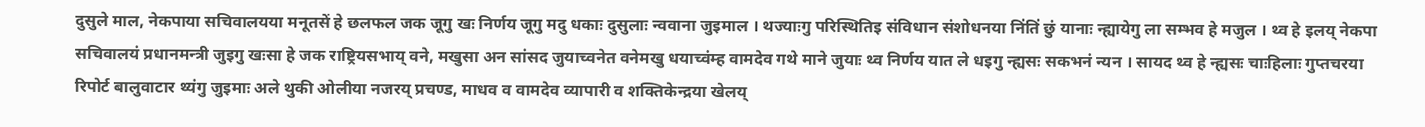दुसुले माल, नेकपाया सचिवालयया मनूतसें हे छलफल जक जूगु खः निर्णय जूगु मदु धकाः दुसुलाः न्ववाना जुइमाल । थज्याःगु परिस्थितिइ संविधान संशोधनया निंतिं छुं यानाः न्ह्यायेगु ला सम्भव हे मजुल । थ्व हे इलय् नेकपा सचिवालयं प्रधानमन्त्री जुइगु खःसा हे जक राष्ट्रियसभाय् वने, मखुसा अन सांसद जुयाच्वनेत वनेमखु धयाच्वंम्ह वामदेव गथे माने जुयाः थ्व निर्णय यात ले धइगु न्ह्यसः सकभनं न्यन । सायद थ्व हे न्ह्यसः चाःहिलाः गुप्तचरया रिपोर्ट बालुवाटार थ्यंगु जुइमाः अले थुकी ओलीया नजरय् प्रचण्ड, माधव व वामदेव व्यापारी व शक्तिकेन्द्रया खेलय्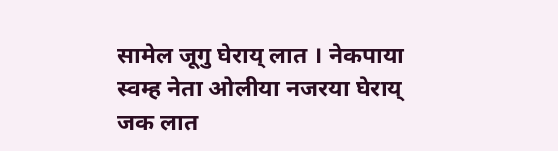सामेल जूगु घेराय् लात । नेकपाया स्वम्ह नेता ओलीया नजरया घेराय् जक लात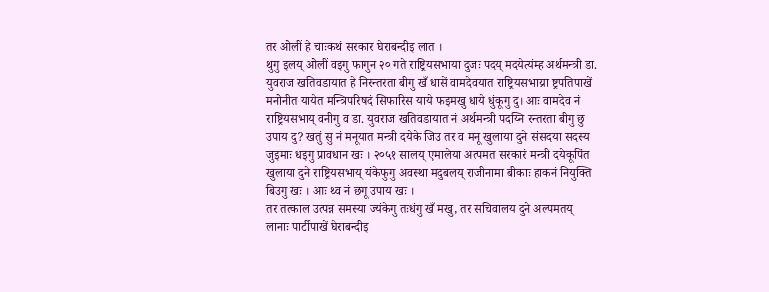तर ओलीं हे चाःकथं सरकार घेराबन्दीइ लात ।
थुगु इलय् ओलीं वइगु फागुन २० गते राष्ट्रियसभाया दुजः पदय् मदयेत्यंम्ह अर्थमन्त्री डा. युवराज खतिवडायात हे निरन्तरता बीगु खँ धासें वामदेवयात राष्ट्रियसभाय्रा ष्ट्रपतिपाखें मनोनीत यायेत मन्त्रिपरिषदं सिफारिस याये फइमखु धाये धुंकूगु दु। आः वामदेव नं राष्ट्रियसभाय् वनीगु व डा. युवराज खतिवडायात नं अर्थमन्त्री पदय्नि रन्तरता बीगु छु उपाय दु? खतुं सु नं मनूयात मन्त्री दयेके जिउ तर व मनू खुलाया दुने संसदया सदस्य जुइमाः धइगु प्रावधान खः । २०५१ सालय् एमालेया अत्पमत सरकारं मन्त्री दयेकूपिंत खुलाया दुने राष्ट्रियसभाय् यंकेफुगु अवस्था मदुबलय् राजीनामा बीकाः हाकनं नियुक्ति बिउगु खः । आः थ्व नं छगू उपाय खः ।
तर तत्काल उत्पन्न समस्या ज्यंकेगु तःधंगु खँ मखु, तर सचिवालय दुने अल्पमतय् लानाः पार्टीपाखें घेराबन्दीइ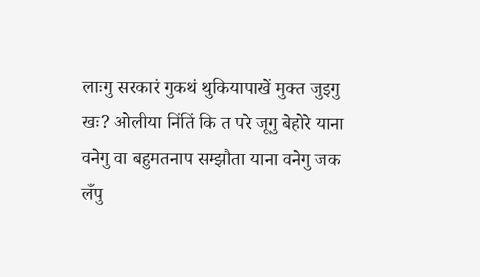लाःगु सरकारं गुकथं थुकियापाखें मुक्त जुइगु खः? ओलीया निंतिं कि त परे जूगु बेहोरे याना वनेगु वा बहुमतनाप सम्झौता याना वनेगु जक लँपु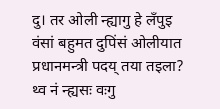दु। तर ओली न्ह्यागु हे लँपुइ वंसां बहुमत दुपिंसं ओलीयात प्रधानमन्त्री पदय् तया तइला? थ्व नं न्ह्यसः वःगु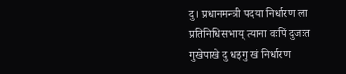दु। प्रधानमन्त्री पदया निर्धारण ला प्रतिनिधिसभाय् त्याना वःपिं दुजःत गुखेपाखे दु धइगु खं निर्धारण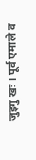जुइगु खः । पूर्व एमाले व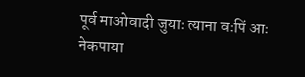पूर्व माओवादी जुयाः त्याना वःपिं आः नेकपाया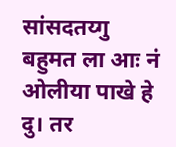सांसदतय्गु बहुमत ला आः नं ओलीया पाखे हे दु। तर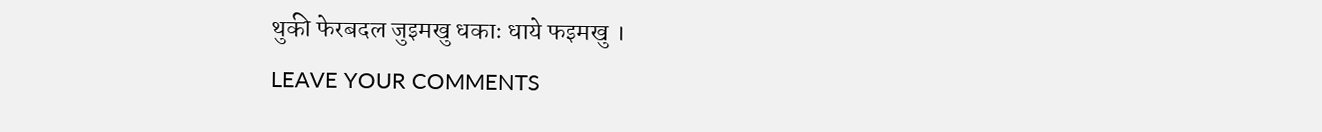थुकी फेरबदल जुइमखु धकाः धाये फइमखु ।
LEAVE YOUR COMMENTS